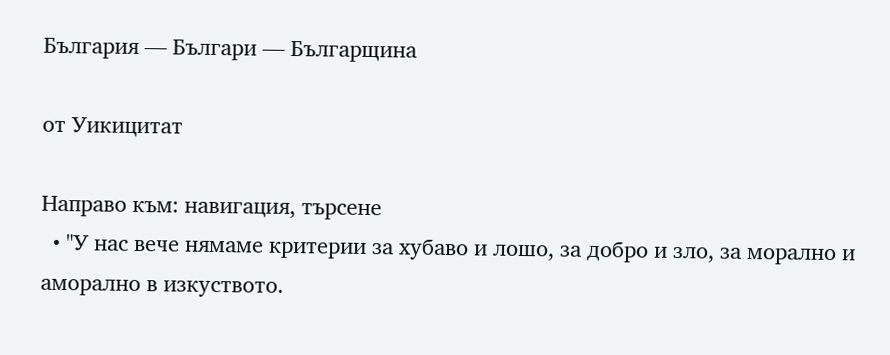България — Българи — Българщина

от Уикицитат

Направо към: навигация, търсене
  • "У нас вече нямаме критерии за хубаво и лошо, за добро и зло, за морално и аморално в изкуството.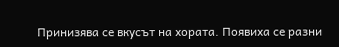Принизява се вкусът на хората. Появиха се разни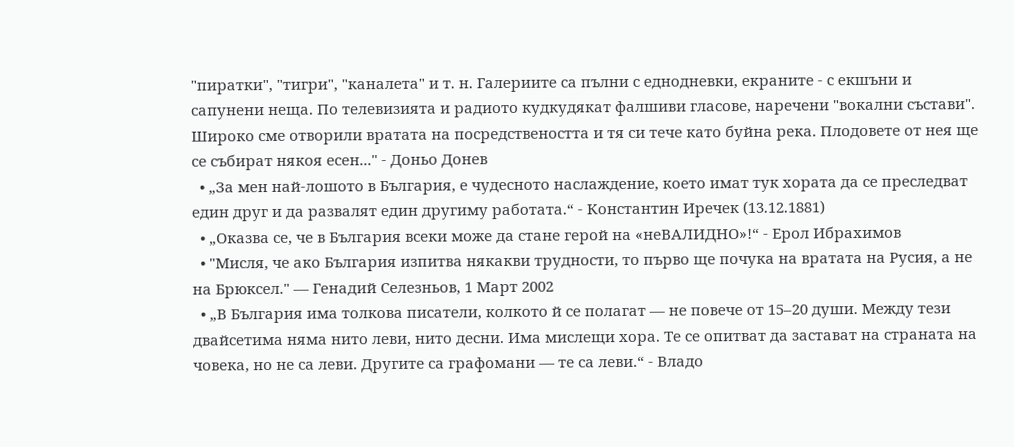"пиратки", "тигри", "каналета" и т. н. Галериите са пълни с еднодневки, екраните - с екшъни и сапунени неща. По телевизията и радиото кудкудякат фалшиви гласове, наречени "вокални състави". Широко сме отворили вратата на посредствеността и тя си тече като буйна река. Плодовете от нея ще се събират някоя есен..." - Доньо Донев
  • „За мен най-лошото в България, е чудесното наслаждение, което имат тук хората да се преследват един друг и да развалят един другиму работата.“ - Константин Иречек (13.12.1881)
  • „Оказва се, че в България всеки може да стане герой на «неВАЛИДНО»!“ - Ерол Ибрахимов
  • "Мисля, че ако България изпитва някакви трудности, то първо ще почука на вратата на Русия, а не на Брюксел." — Генадий Селезньов, 1 Март 2002
  • „В България има толкова писатели, колкото й се полагат — не повече от 15–20 души. Между тези двайсетима няма нито леви, нито десни. Има мислещи хора. Те се опитват да застават на страната на човека, но не са леви. Другите са графомани — те са леви.“ - Владо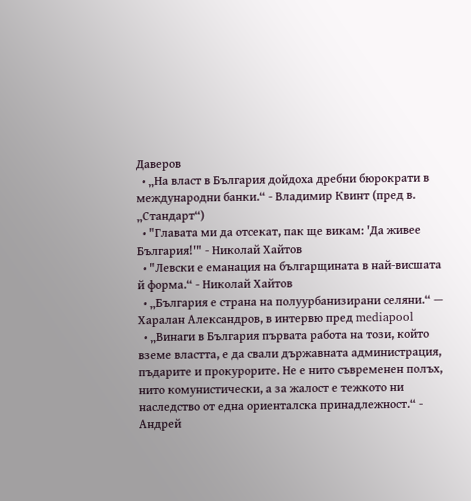Даверов
  • „На власт в България дойдоха дребни бюрократи в международни банки.“ - Владимир Квинт (пред в. „Стандарт“)
  • "Главата ми да отсекат, пак ще викам: 'Да живее България!'" - Николай Хайтов
  • "Левски е еманация на българщината в най-висшата й форма.“ - Николай Хайтов
  • „България е страна на полуурбанизирани селяни.“ — Харалан Александров, в интервю пред mediapool
  • „Винаги в България първата работа на този, който вземе властта, е да свали държавната администрация, пъдарите и прокурорите. Не е нито съвременен полъх, нито комунистически, а за жалост е тежкото ни наследство от една ориенталска принадлежност.“ - Андрей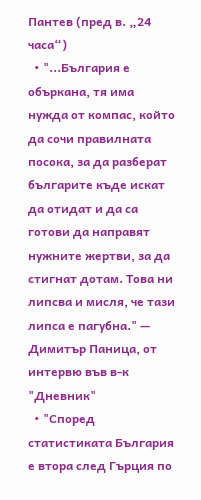Пантев (пред в. „24 часа“)
  • "...България е объркана, тя има нужда от компас, който да сочи правилната посока, за да разберат българите къде искат да отидат и да са готови да направят нужните жертви, за да стигнат дотам. Това ни липсва и мисля, че тази липса е пагубна." — Димитър Паница, от интервю във в-к "Дневник"
  • "Според статистиката България е втора след Гърция по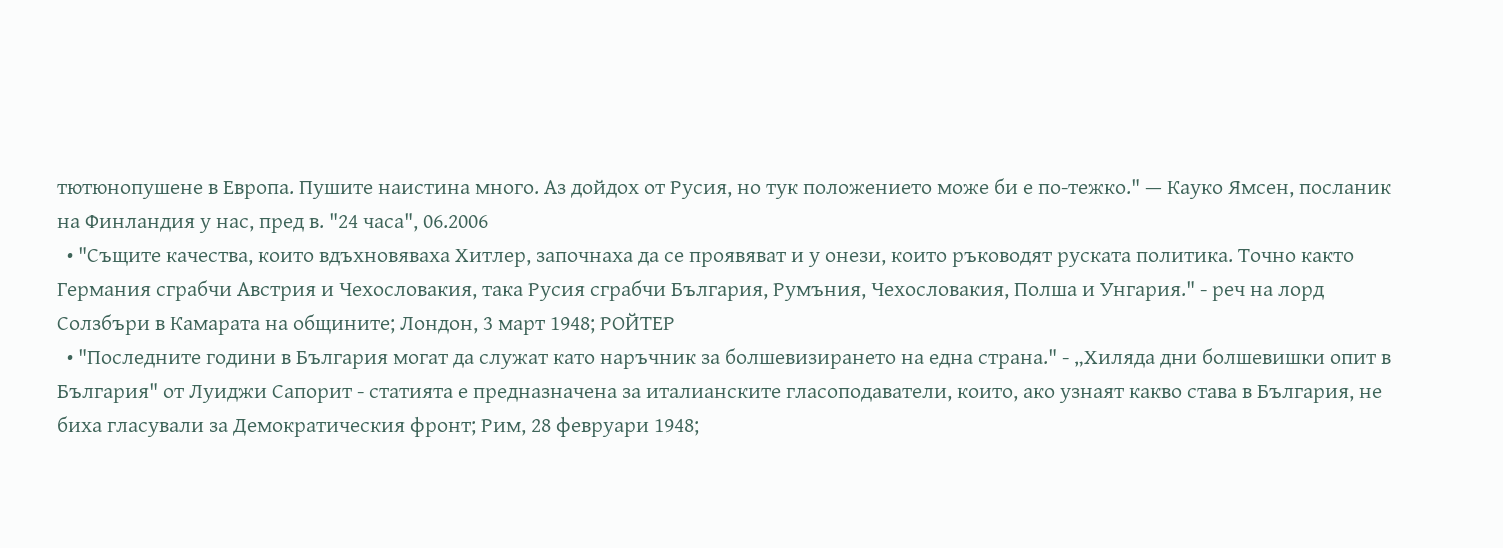тютюнопушене в Европа. Пушите наистина много. Аз дойдох от Русия, но тук положението може би е по-тежко." — Кауко Ямсен, посланик на Финландия у нас, пред в. "24 часа", 06.2006
  • "Същите качества, които вдъхновяваха Хитлер, започнаха да се проявяват и у онези, които ръководят руската политика. Точно както Германия сграбчи Австрия и Чехословакия, така Русия сграбчи България, Румъния, Чехословакия, Полша и Унгария." - реч на лорд Солзбъри в Камарата на общините; Лондон, 3 март 1948; РОЙТЕР
  • "Последните години в България могат да служат като наръчник за болшевизирането на една страна." - „Хиляда дни болшевишки опит в България" от Луиджи Сапорит - статията е предназначена за италианските гласоподаватели, които, ако узнаят какво става в България, не биха гласували за Демократическия фронт; Рим, 28 февруари 1948;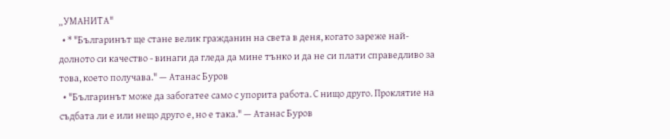„УМАНИТА"
  • * "Българинът ще стане велик гражданин на света в деня, когато зареже най-долното си качество - винаги да гледа да мине тънко и да не си плати справедливо за това, което получава." — Атанас Буров
  • "Българинът може да забогатее само с упорита работа. С нищо друго. Проклятие на съдбата ли е или нещо друго е, но е така." — Атанас Буров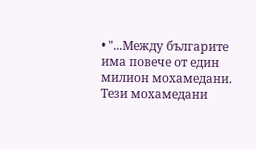• "...Между българите има повече от един милион мохамедани. Тези мохамедани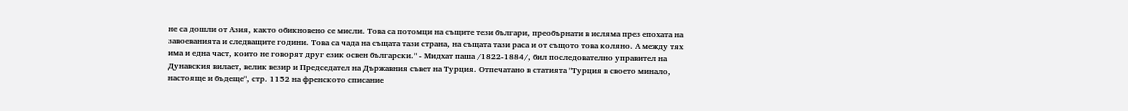не са дошли от Азия, както обикновено се мисли. Това са потомци на същите тези българи, преобърнати в исляма през епохата на завоеванията и следващите години. Това са чада на същата тази страна, на същата тази раса и от същото това коляно. А между тях има и една част, които не говорят друг език освен български." - Мидхат паша /1822-1884/, бил последователно управител на Дунавския вилает, велик везир и Председател на Държавния съвет на Турция. Отпечатано в статията "Турция в своето минало, настояще и бъдеще", стр. 1152 на френското списание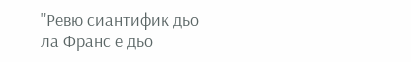"Ревю сиантифик дьо ла Франс е дьо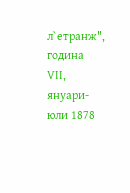л`етранж", година VІІ, януари-юли 1878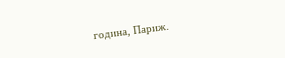година, Париж.